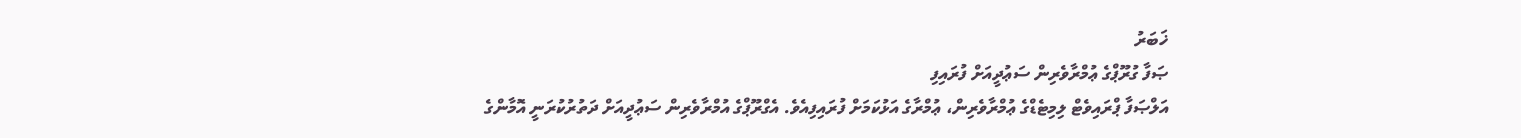ޚަބަރު
ޞަފާ ގުރޫޕްގެ ޢުމްރާވެރިން ސަޢުދީއަށް ފުރައިފި
އަލްޞަފާ ޕްރައިވެޓް ލިމިޓެޑްގެ ޢުމްރާވެރިން، ޢުމްރާގެ އަޅުކަމަށް ފުރައިފިއެވެ. އެގްރޫޕްގެ އުމްރާވެރިން ސަޢުދީއަށް ދަތުރުކުރަނީ އޮމާންގެ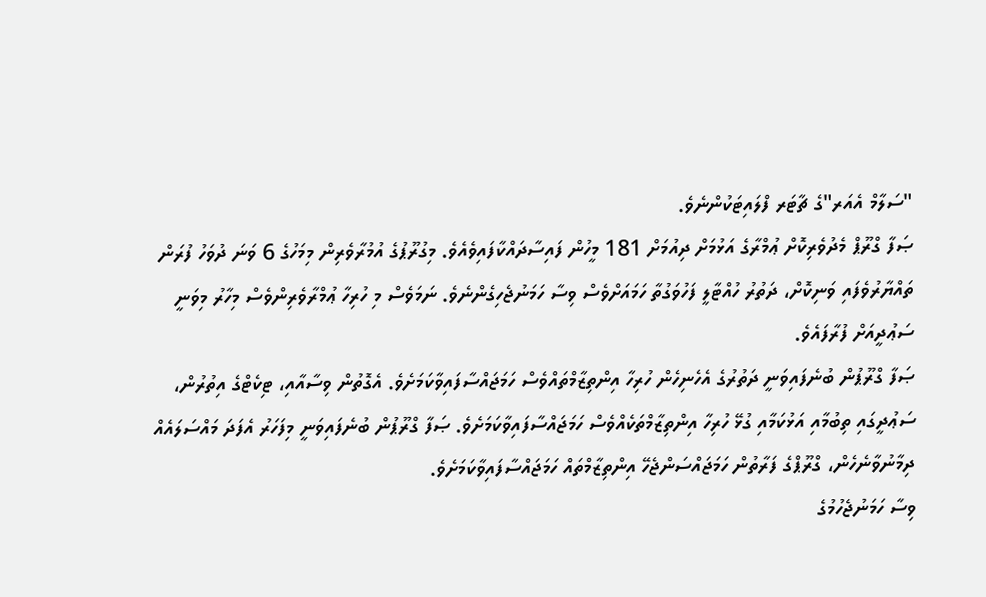"ސަލާމް އެއަރ"ގެ ޗާޓަރ ފްލައިޓަކުންނެވެ.
ޞަފާ ގްރޫޕް މެދުވެރިކޮށް ޢުމްރާގެ އަޅުމަށް ދިއުމަށް 181 މީހުން ފައިސާދައްކާފައިވެއެވެ. މިގުރޫޕުގެ އުމުރާވެރިން މިމަހުގެ 6 ވަނަ ދުވަހު ފުރަން ތައްޔާރުވެފައި ވަނިކޮށް، ދަތުރު ހުއްޓާލީ ފަހުވަގުތާ ހަމައަށްވެސް ވިސާ ހަމަނުޖެހިގެންނެވެ. ނަމަވެސް މި ހުރިހާ ޢުމްރާވެރިންވެސް މިހާރު މިވަނީ ސަޢުދީއަށް ފުރާފައެވެ.
ޞަފާ ގްރޫޕުން ބުނެފައިވަނީ ދަތުރުގެ އެހެނިހެން ހުރިހާ އިންތިޒާމްތައްވެސް ހަމަޖައްސާފައިވާކަމަށެވެ. އެގޮތުން ވިސާއާއި، ޓިކެޓްގެ އިތުރުން، ސަޢުދީގައި ތިބުމާއި އަޅުކަމާއި ގުޅޭ ހުރިހާ އިންތިޒާމްތަކެއްވެސް ހަމަޖައްސާފައިވާކަމަށެވެ. ޞަފާ ގްރޫޕުން ބުނެފައިވަނީ މިފަހަރު އެފަދަ މައްސަލައެއް ދިމާނުވާނެހެން، ގްރޫޕްގެ ފަރާތުން ހަމަޖައްސަންޖެހޭ އިންތިޒާމްތައް ހަމަޖައްސާފައިވާކަމަށެވެ.
ވިސާ ހަމަނުޖެހުމުގެ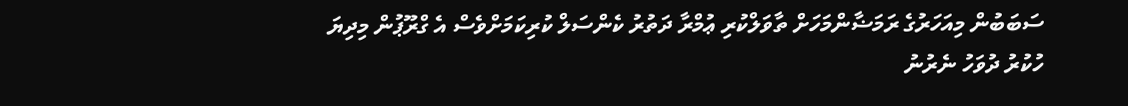ސަބަބުން މިއަހަރުގެ ރަމަޟާންމަހަށް ތާވަލްކުރި ޢުމްރާ ދަތުރު ކެންސަލް ކުރިކަމަށްވެސް އެ ގްރޫޕުން މިދިޔަ ހުކުރު ދުވަހު ނެރުނު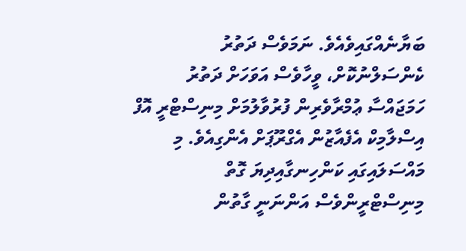ބަޔާނެއްގައިވެއެވެ. ނަމަވެސް ދަތުރު ކެންސަލްނުކޮށް، ވީހާވެސް އަވަހަށް ދަތުރު ހަމަޖައްސާ ޢުމްރާވެރިން ފުރުވާލުމަށް މިނިސްޓްރީ އޮފް އިސްލާމިކް އެފެއާޒުން އެގްރޫޕަށް އެންގިއެވެ. މި މައްސަލައިގައި ކަންހިނގާއިދިޔަ ގޮތް މިނިސްޓްރީންވެސް އަންނަނީ ގާތުން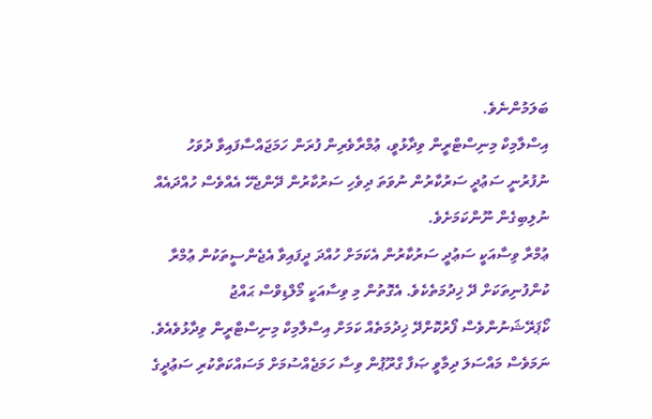ބަލަމުންނެވެ.
އިސްލާމިކް މިނިސްޓްރީން ވިދާޅުވީ، ޢުމްރާވެރިން ފުރަން ހަމަޖައްސާފައިވާ ދުވަހު ނުފުރުނީ ސަޢުދީ ސަރުކާރުން ނުވަތަ ދިވެހި ސަރުކާރުން ދޭންޖެހޭ އެއްވެސް ހުއްދައެއް ނުލިބިގެން ނޫންކަމަށެވެ.
ޢުމްރާ ވިސާއަކީ ސަޢުދީ ސަރުކާރުން އެކަމަށް ހުއްދަ ދީފައިވާ އެޖެންސީތަކުން ޢުމްރާ ކުންފުނިތަކަށް ދޭ ޚިދުމަތެކެވެ. އެގޮތުން މި ވިސާއަކީ މޯލްޑިވްސް ޙައްޖު ކޯޕަރޭޝަނުންވެސް ފޯރުކޮށްދޭ ޚިދުމަތެއް ކަމަށް އިސްލާމިކް މިނިސްޓްރީން ވިދާޅުވެއެވެ. ނަމަވެސް މައްސަލަ ދިމާވީ ޞަފާ ގްރޫޕުން ވިސާ ހަމަޖެއްސުމަށް މަސައްކަތްކުރި ސަޢުދީގެ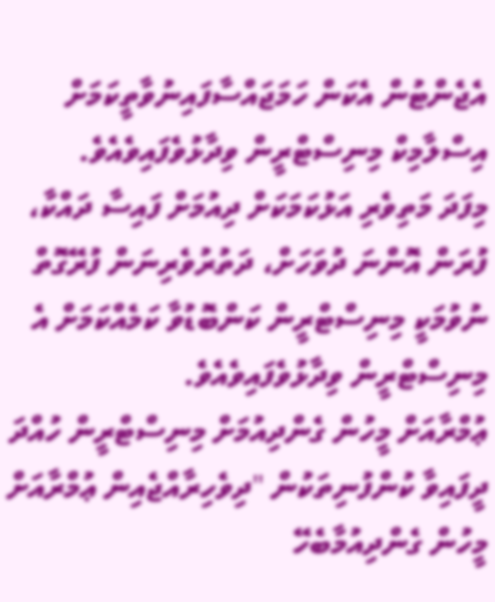އެޖެންޓުން އެކަން ހަމަޖައްސާފައިނުވާތީކަމަށް އިސްލާމިކް މިނިސްޓްރީން ވިދާޅުވެފައިވެއެވެ.
މިފަދަ މަތިވެރި އަޅުކަމަކަށް ދިއުމަށް ފައިސާ ދައްކާ، ފުރަން އޮންނަ ދުވަހަށް، ދަތުރުވެރިނަން ފުރޭގޮތް ނުވުމަކީ މިނިސްޓްރީން ކަންބޮޑުވާ ކަމެއްކަމަށް އެ މިނިސްޓްރީން ވިދާޅުވެފައިވެއެވެ.
ޢުމްރާއަށް މީހުން ގެންދިއުމަށް މިނިސްޓްރީން ހުއްދަ ދީފައިވާ ކުންފުނިތަކުން "ދިވެހިރާއްޖެއިން ޢުމްރާއަށް މީހުން ގެންދިއުމާބެހޭ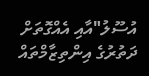އުސޫލު"އާއި އެއްގޮތަށް ދަތުރުގެ އިންތިޒާމްތައް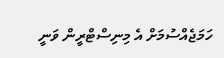ހަމަޖެއްސުމަށް އެ މިނިސްޓްރީން ވަނީ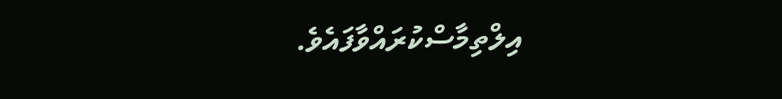އިލްތިމާސްކުރައްވާފައެވެ.